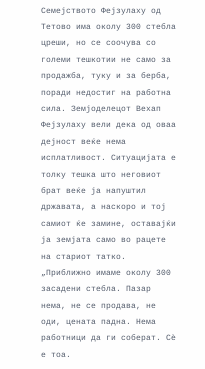Семејството Фејзулаху од Тетово има околу 300 стебла цреши, но се соочува со големи тешкотии не само за продажба, туку и за берба, поради недостиг на работна сила. Земјоделецот Вехап Фејзулаху вели дека од оваа дејност веќе нема исплатливост. Ситуацијата е толку тешка што неговиот брат веќе ја напуштил државата, а наскоро и тој самиот ќе замине, оставајќи ја земјата само во рацете на стариот татко.
„Приближно имаме околу 300 засадени стебла. Пазар нема, не се продава, не оди, цената падна. Нема работници да ги соберат. Сè е тоа.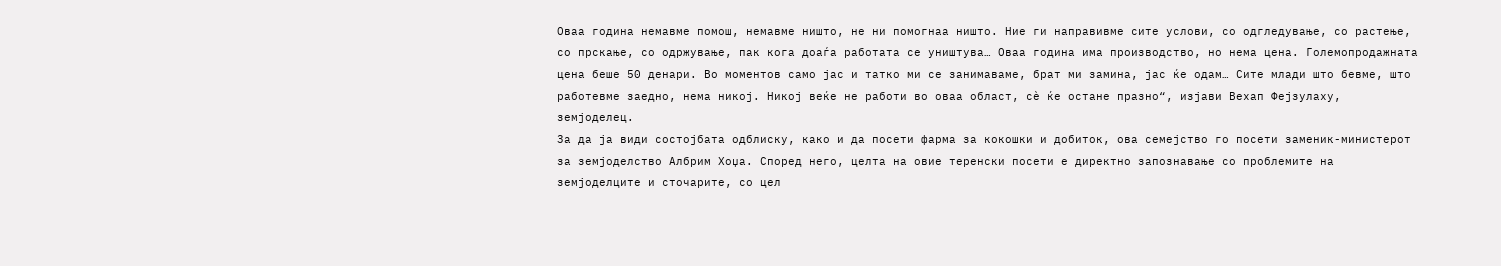Оваа година немавме помош, немавме ништо, не ни помогнаа ништо. Ние ги направивме сите услови, со одгледување, со растење, со прскање, со одржување, пак кога доаѓа работата се уништува… Оваа година има производство, но нема цена. Големопродажната цена беше 50 денари. Во моментов само јас и татко ми се занимаваме, брат ми замина, јас ќе одам… Сите млади што бевме, што работевме заедно, нема никој. Никој веќе не работи во оваа област, сè ќе остане празно“, изјави Вехап Фејзулаху, земјоделец.
За да ја види состојбата одблиску, како и да посети фарма за кокошки и добиток, ова семејство го посети заменик-министерот за земјоделство Албрим Хоџа. Според него, целта на овие теренски посети е директно запознавање со проблемите на земјоделците и сточарите, со цел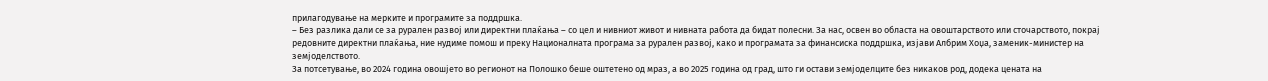прилагодување на мерките и програмите за поддршка.
– Без разлика дали се за рурален развој или директни плаќања – со цел и нивниот живот и нивната работа да бидат полесни. За нас, освен во областа на овоштарството или сточарството, покрај редовните директни плаќања, ние нудиме помош и преку Националната програма за рурален развој, како и програмата за финансиска поддршка, изјави Албрим Хоџа, заменик-министер на земјоделството.
За потсетување, во 2024 година овошјето во регионот на Полошко беше оштетено од мраз, а во 2025 година од град, што ги остави земјоделците без никаков род, додека цената на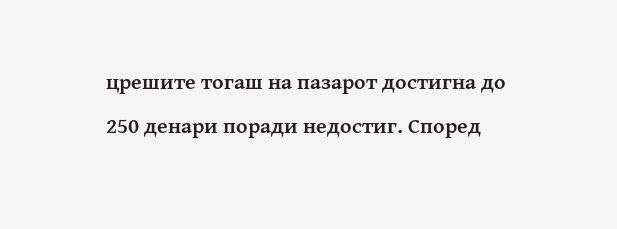црешите тогаш на пазарот достигна до 250 денари поради недостиг. Според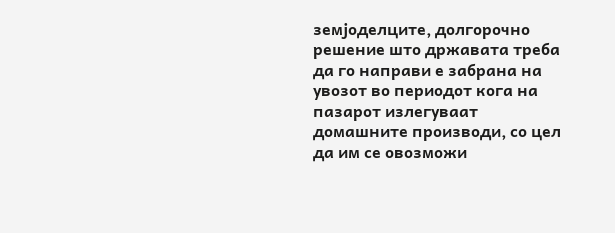земјоделците, долгорочно решение што државата треба да го направи е забрана на увозот во периодот кога на пазарот излегуваат домашните производи, со цел да им се овозможи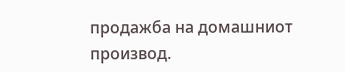продажба на домашниот производ.